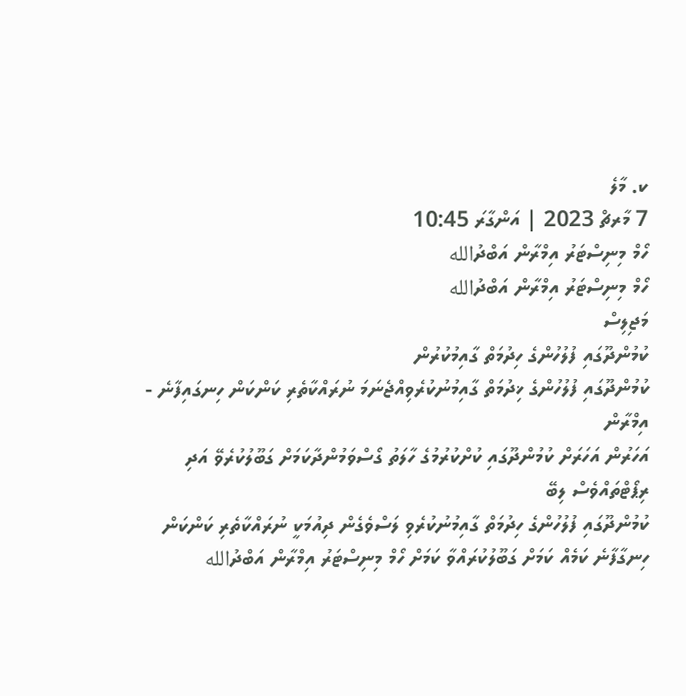ކ. މާލެ
7 މާރޗް 2023 | އަންގާރަ 10:45
ހޯމް މިނިސްޓަރު އިމްރާން އަބްދުالله
ހޯމް މިނިސްޓަރު އިމްރާން އަބްދުالله
މަޖިލިސް
ކުމުންދޫގައި ފުލުހުންގެ ހިދުމަތް ގާއިމުކުރުން
ކުމުންދޫގައި ފުލުހުންގެ ޚިދުމަތް ގާއިމުނުކުރެވިއްޖެނަމަ ނުރައްކާތެރި ކަންކަން ހިނގައިފާނެ - އިމްރާން
އަހަރުން އަހަރަށް ކުމުންދޫގައި ކުށްކުރުމުގެ ހާލަތު ގޯސްވަމުންދާކަމަށް ގަބޫލުކުރެވޭ އަދި ރިޕޯޓްތައްވެސް ލިބޭ
ކުމުންދޫގައި ފުލުހުންގެ ހިދުމަތް ގާއިމުނުކުރެވި ލަސްވެގެން ދިއުމަކީ ނުރައްކާތެރި ކަންކަން ހިނގާފާނެ ކަމެއް ކަމަށް ގަބޫލުކުރައްވާ ކަމަށް ހޯމް މިނިސްޓަރު އިމްރާން އަބްދުالله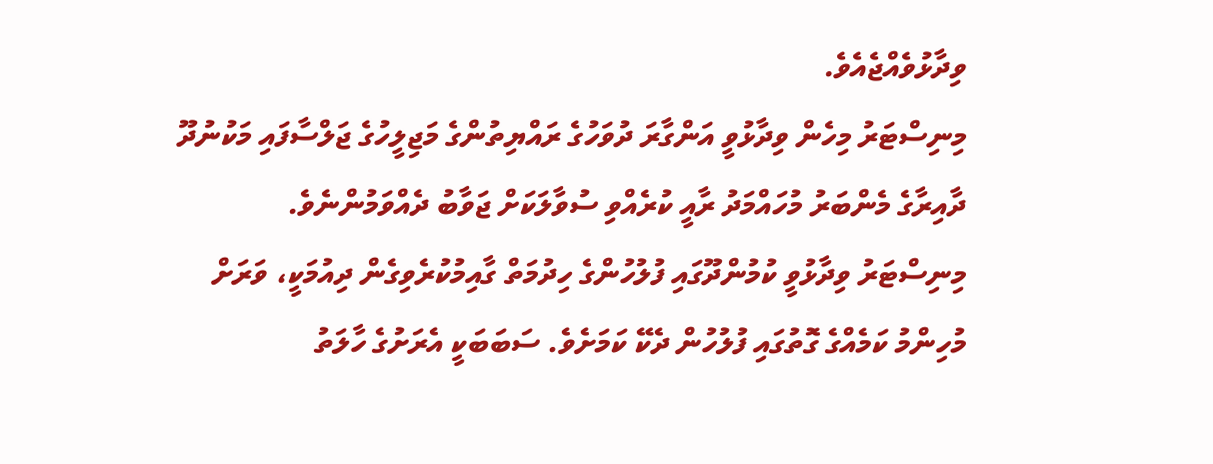ވިދާޅުވެއްޖެއެވެ.
މިނިސްޓަރު މިހެން ވިދާޅުވީ އަންގާރަ ދުވަހުގެ ރައްޔިތުންގެ މަޖިލީހުގެ ޖަލްސާފައި މަކުނުދޫ ދާއިރާގެ މެންބަރު މުހައްމަދު ރާއީ ކުރެއްވި ސުވާލަކަށް ޖަވާބު ދެއްވަމުންނެވެ.
މިނިސްޓަރު ވިދާޅުވީ ކުމުންދޫގައި ފުލުހުންގެ ހިދުމަތް ގާއިމުކުރެވިގެން ދިއުމަކީ، ވަރަށް މުހިންމު ކަމެއްގެ ގޮތުގައި ފުލުހުން ދެކޭ ކަމަށެވެ. ސަބަބަކީ އެރަށުގެ ހާލަތު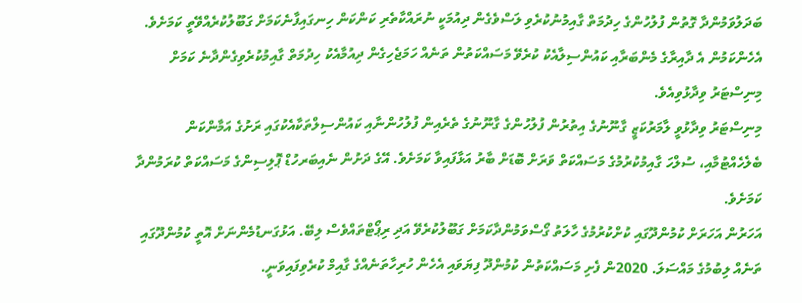ބަދަލުވަމުންދާ ގޮތުން ފުލުހުންގެ ހިދުމަތް ގާއިމުނުކުރެވި ލަސްވެގެން ދިއުމަކީ ނުރައްކާތެރި ކަންކަން ހިނގައިފާނެކަމަށް ގަބޫލުކުރެއްވޭތީ ކަމަށެވެ. އެހެންކަމުން އެ ދާއިރާގެ މެންބަރާއި ކައުންސިލާއެކު ކުރެވޭ މަސައްކަތުން ތަނެއް ހަމަޖެހިގެން ދިއުމާއެކު ހިދުމަތް ގާއިމުކުރެވިގެންދާނެ ކަމަށް މިނިސްޓަރު ވިދާޅުވިއެވެ.
މިނިސްޓަރު ވިދާޅުވީ ލާމަރުކަޒީ ގާނޫނުގެ އިތުރުން ފުލުހުންގެ ގާނޫނުގެ ތެރެއިން ފުލުހުންނާއި ކައުންސިލްތަކާއެކުގައި ރަށުގެ އަމާންކަން ބެލެހެއްޓުމާއި، ސުލްހަ ގާއިމުކުރުމުގެ މަސައްކަތް ވަރަށް ބޮޑަށް ބާރު އަޅާފައިވާ ކަމަށެވެ. އޭގެ ދަށުން ނެއިބަރހުޑް ޕޮލިސިންގެ މަސައްކަތް ކުރަމުންދާ ކަމަށެވެ.
އަހަރުން އަހަރަށް ކުމުންދޫގައި ކުށްކުރުމުގެ ހާލަތު ގޯސްވަމުންދާކަމަށް ގަބޫލުކުރެވޭ އަދި ރިޕޯޓްތައްވެސް ލިބޭ. އަޅުގަނޑުމެންނަށް އޮތީ ކުމުންދޫގައި ތަނެއް ލިބުމުގެ މައްސަލަ. 2020ން ފެށި މަސައްކަތުން ކުމުންދޫ ފިޔަވައި އެހެން ހުރިހާތަނެއްގެ ގާއިމް ކުރެވިފައިވަނީ.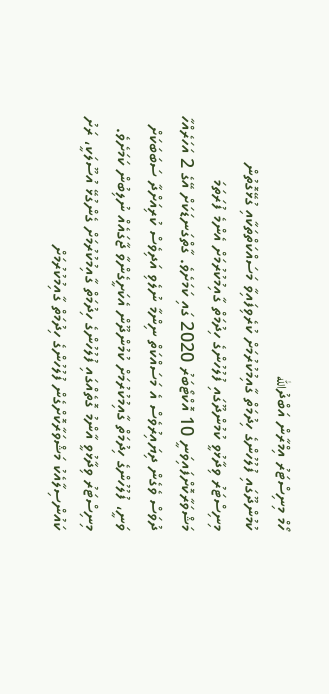ހޯމް މިނިސްޓަރު އިމްރާން އަބްދުالله
ކުމުންދޫގައި ފުލުހުންގެ ހިދުމަތް ގާއިމުކުރުމަށް ކުރެވިފައިވާ މަސައްކަތްތަކާއި ގުޅޭގޮތުން މިނިސްޓަރު ވިދާޅުވީ ކުމުންދޫގައި ފުލުހުންގެ ހިދުމަތް ގާއިމުކުރުމަށް އެންމެ ފުރަތަމަ މަޝްވަރާކޮށްފައިވަނީ 10 އޮކްޓޯބަރު 2020 ގައި ކަމަށެވެ. ގާތްގަނޑަކަށް އޭގެ 2 އަހަރެއްހާ ދުވަސް ވެގެން ދިޔައިރުވެސް އެ މަސައްކަތް ނިންމާ ނުލެވި އަދިވެސް ކުރިއަށްދާ ސަބަބަކަށް ވަނީ، ފުލުހުންގެ ހިދުމަތް ގާއިމުކުރުމަށް ކުމުންދޫން އެކަށީގެންވާ ޖާގައެއް ނުލިބުން ކަމަށެވެ.
މިނިސްޓަރު ވިދާޅުވީ އާންމު ގޮތެއްގައި ފުލުހުންގެ ހިދުމަތް ގާއިމުކުރުމަށް ގެންގުޅޭ އުސޫލަކީ، ރަށު ކައުންސިލާއެކު މަޝްވަރާކޮށްގެން ފުލުހުންގެ ހިދުމަތް ގާއިމުކުރުމަށް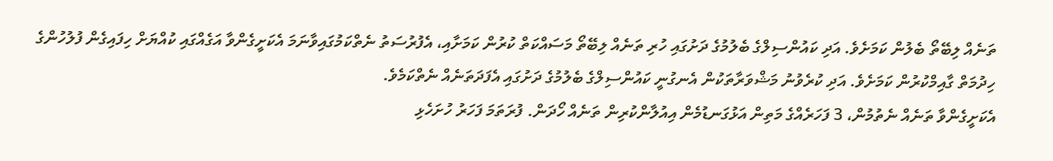ތަނެއް ލިބޭތޯ ބެލުން ކަމަށެވެ. އަދި ކައުންސިލްގެ ބެލުމުގެ ދަށުގައި ހުރި ތަނެއް ލިބޭތޯ މަސައްކަތް ކުރުން ކަމަށާއި، އެފުރުސަތު ނެތްކަމުގައިވާނަމަ އެކަށީގެންވާ އަގެއްގައި ކުއްޔަށް ހިފައިގެން ފުލުހުންގެ ހިދުމަތް ގާއިމްކުރުން ކަމަށެވެ. އަދި ކުރެވުނު މަޝްވަރާތަކުން އެނގުނީ ކައުންސިލްގެ ބެލުމުގެ ދަށުގައި އެފަދަތަނެއް ނެތްކަމެވެ.
އެކަށީގެންވާ ތަނެއް ނެތުމުން، 3 ފަހަރެއްގެ މަތިން އަޅުގަނޑުމެން އިއުލާންކުރިން ތަނެއް ހޯދަން. ފުރަތަމަ ފަހަރު ހުށަހެޅި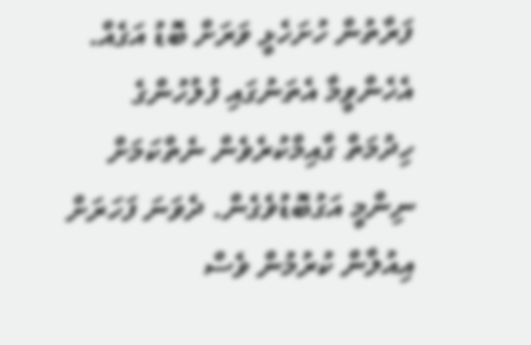ފަރާތުން ހުށަހެޅީ ވަރަށް ބޮޑު އަގެއް. އެހެންވީމާ އެތަނުގައި ފުލުހުންގެ ހިދުމަތް ގާއިމްކުރެވެން ނެތްކަމަށް ނިންމީ އަގުބޮޑުވެގެން. ދެވަނަ ފަހަރަށް އިއުލާން ކުރުމުން ވެސް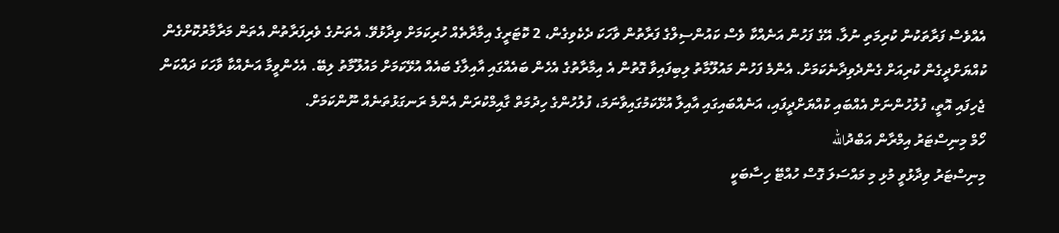އެއްވެސް ފަރާތަކުން ކުރިމަތި ނުލާ. އޭގެ ފަހުން އަނެއްކާ ވެސް ކައުންސިލްގެ ފަރާތުން ވާހަކަ ދެކެވިގެން، 2 ކޮޓަރީގެ އިމާރާތެއް ހުރިކަމަށް ވިދާޅުވޭ. އެތަނުގެ ވެރިފަރާތުން އެތަން މަރާމާރުކޮށްގެން ކުއްޔަށްދީގެން ކުރިއަށް ގެންދެވިދާނެކަމަށް. އެންމެ ފަހުން މައުލޫމާތު ލިބިފައިވާ ގޮތުން އެ އިމާރާތުގެ އެހެން ބައެއްގައި އާއިލާގެ ބައެއް އުޅޭކަމަށް މައުލޫމާތު ލިބޭ. އެހެންވީމާ އަނެއްކާ ވާހަކަ ދައްކަން ޖެހިފައި އޮތީ، ފުލުހުންނަށް އެއްބައި ކުއްޔަށްދީފައި، އަނެއްބައިގައި އާއިލާ އުޅޭކަމުގައިވާނަމަ، ފުލުހުންގެ ހިދުމަތް ގާއިމްކުރަން އެންމެ ރަނގަޅުތަނެއް ނޫންކަމަށް.
ހޯމް މިނިސްޓަރު އިމްރާން އަބްދުالله
މިނިސްޓަރު ވިދާޅުވީ މުޅި މި މައްސަލަ ގޮސް ހުއްޓޭ ހިސާބަކީ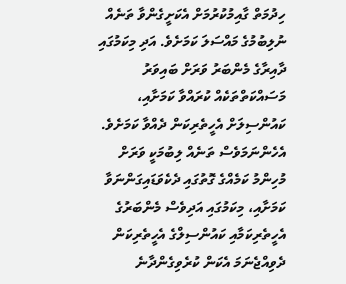ހިދުމަތް ގާއިމުކުރުމަށް އެކަށީގެންވާ ތަނެއް ނުލިބުމުގެ މައްސަލަ ކަމަށެވެ. އަދި މިކަމުގައި ދާއިރާގެ މެންބަރު ވަރަށް ބައިވަރު މަސައްކަތްތަކެއް ކުރައްވާ ކަމަށާއި، ކައުންސިލަށް އެހީތެރިކަން ދެއްވާ ކަމަށެވެ. އެހެންނަމަވެސް ތަނެއް ލިބުމަކީ ވަރަށް މުހިންމު ކަމެއްގެ ގޮތުގައި ދެކެވަޑައިގަންނަވާ ކަމަށާއި، މިކަމުގައި އަދިވެސް މެންބަރުގެ އެހީތެރިކަމާއި ކައުންސިލްގެ އެހީތެރިކަން ދެވިއްޖެނަމަ އެކަން ކުރެވިގެންދާނެ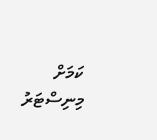ކަމަށް މިނިސްޓަރު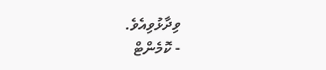ވިދާޅުވިއެވެ.
- ކޮމެންޓް